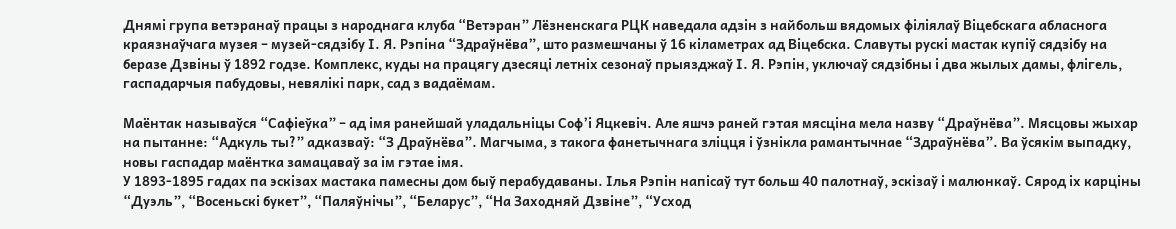Днямі група ветэранаў працы з народнага клуба “Ветэран” Лёзненскага РЦК наведала адзін з найбольш вядомых філіялаў Віцебскага абласнога краязнаўчага музея – музей-сядзібу І. Я. Рэпіна “Здраўнёва”, што размешчаны ў 16 кіламетрах ад Віцебска. Славуты рускі мастак купіў сядзібу на беразе Дзвіны ў 1892 годзе. Комплекс, куды на працягу дзесяці летніх сезонаў прыязджаў І. Я. Рэпін, уключаў сядзібны і два жылых дамы, флігель, гаспадарчыя пабудовы, невялікі парк, сад з вадаёмам.

Маёнтак называўся “Сафіеўка” – ад імя ранейшай уладальніцы Соф’і Яцкевіч. Але яшчэ раней гэтая мясціна мела назву “Драўнёва”. Мясцовы жыхар на пытанне: “Адкуль ты?” адказваў: “З Драўнёва”. Магчыма, з такога фанетычнага зліцця і ўзнікла рамантычнае “Здраўнёва”. Ва ўсякім выпадку, новы гаспадар маёнтка замацаваў за ім гэтае імя.
У 1893-1895 гадах па эскізах мастака памесны дом быў перабудаваны. Ілья Рэпін напісаў тут больш 40 палотнаў, эскізаў і малюнкаў. Сярод іх карціны “Дуэль”, “Восеньскі букет”, “Паляўнічы”, “Беларус”, “На Заходняй Дзвіне”, “Усход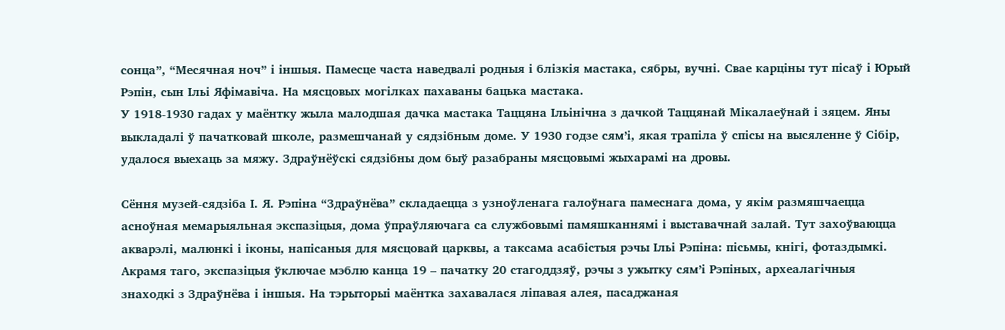сонца”, “Месячная ноч” і іншыя. Памесце часта наведвалі родныя і блізкія мастака, сябры, вучні. Свае карціны тут пісаў і Юрый Рэпін, сын Ільі Яфімавіча. На мясцовых могілках пахаваны бацька мастака.
У 1918-1930 гадах у маёнтку жыла малодшая дачка мастака Таццяна Ільінічна з дачкой Таццянай Мікалаеўнай і зяцем. Яны выкладалі ў пачатковай школе, размешчанай у сядзібным доме. У 1930 годзе сям’і, якая трапіла ў спісы на высяленне ў Сібір, удалося выехаць за мяжу. Здраўнёўскі сядзібны дом быў разабраны мясцовымі жыхарамі на дровы.

Сёння музей-сядзіба І. Я. Рэпіна “Здраўнёва” складаецца з узноўленага галоўнага памеснага дома, у якім размяшчаецца асноўная мемарыяльная экспазіцыя, дома ўпраўляючага са службовымі памяшканнямі і выставачнай залай. Тут захоўваюцца акварэлі, малюнкі і іконы, напісаныя для мясцовай царквы, а таксама асабістыя рэчы Ільі Рэпіна: пісьмы, кнігі, фотаздымкі. Акрамя таго, экспазіцыя ўключае мэблю канца 19 – пачатку 20 стагоддзяў, рэчы з ужытку сям’і Рэпіных, археалагічныя знаходкі з Здраўнёва і іншыя. На тэрыторыі маёнтка захавалася ліпавая алея, пасаджаная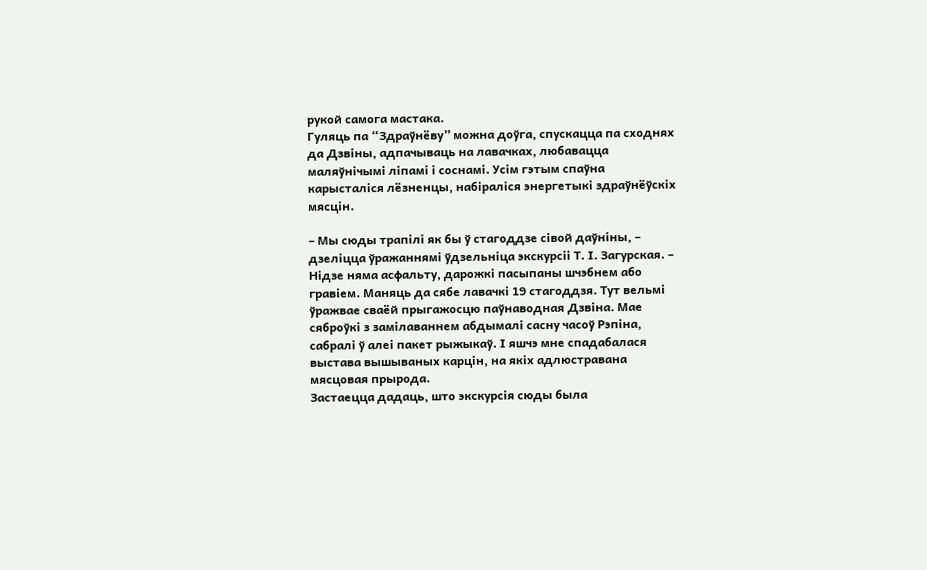рукой самога мастака.
Гуляць па “Здраўнёву” можна доўга, спускацца па сходнях да Дзвіны, адпачываць на лавачках, любавацца маляўнічымі ліпамі і соснамі. Усім гэтым спаўна карысталіся лёзненцы, набіраліся энергетыкі здраўнёўскіх мясцін.

– Мы сюды трапілі як бы ў стагоддзе сівой даўніны, – дзеліцца ўражаннямі ўдзельніца экскурсіі Т. І. Загурская. – Нідзе няма асфальту, дарожкі пасыпаны шчэбнем або гравіем. Маняць да сябе лавачкі 19 стагоддзя. Тут вельмі ўражвае сваёй прыгажосцю паўнаводная Дзвіна. Мае сяброўкі з замілаваннем абдымалі сасну часоў Рэпіна, сабралі ў алеі пакет рыжыкаў. І яшчэ мне спадабалася выстава вышываных карцін, на якіх адлюстравана мясцовая прырода.
Застаецца дадаць, што экскурсія сюды была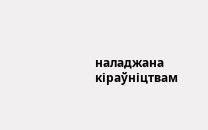наладжана кіраўніцтвам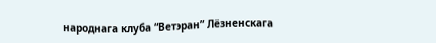народнага клуба “Ветэран” Лёзненскага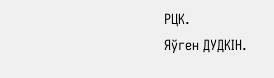РЦК.
Яўген ДУДКІН.